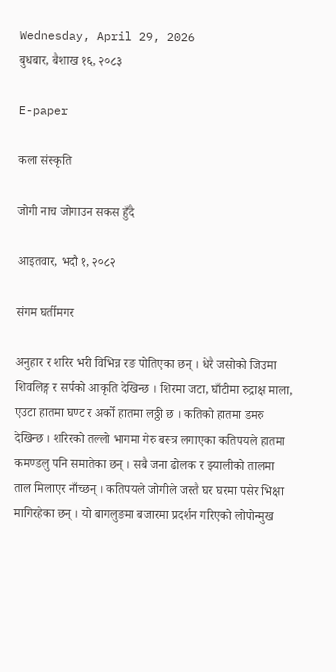Wednesday, April 29, 2026
बुधबार, बैशाख १६, २०८३

E-paper

कला संस्कृति

जोगी नाच जोगाउन सकस हुँदै

आइतवार, भदौ १, २०८२

संगम घर्तीमगर

अनुहार र शरिर भरी विभिन्न रङ पोतिएका छन् । धेरै जसोको जिउमा शिवलिङ्ग र सर्पको आकृति देखिन्छ । शिरमा जटा, घाँटीमा रुद्राक्ष माला, एउटा हातमा घण्ट र अर्को हातमा लठ्ठी छ । कतिको हातमा डमरु देखिन्छ । शरिरको तल्लो भागमा गेरु बस्त्र लगाएका कतिपयले हातमा कमण्डलु पनि समातेका छन् । सबै जना ढोलक र झ्यालीको तालमा ताल मिलाएर नाँच्छन् । कतिपयले जोगीले जस्तै घर घरमा पसेर भिक्षा मागिरहेका छन् । यो बागलुङमा बजारमा प्रदर्शन गरिएको लोपोन्मुख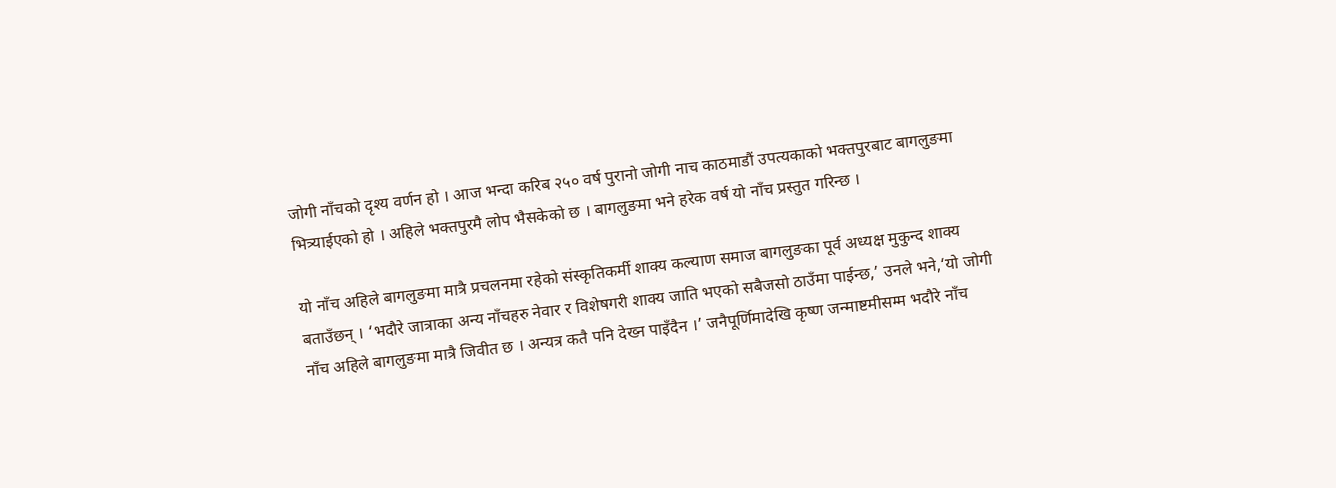जोगी नाँचको दृश्य वर्णन हो । आज भन्दा करिब २५० वर्ष पुरानो जोगी नाच काठमाडौं उपत्यकाको भक्तपुरबाट बागलुङमा भित्र्याईएको हो । अहिले भक्तपुरमै लोप भैसकेको छ । बागलुङमा भने हरेक वर्ष यो नाँच प्रस्तुत गरिन्छ ।

यो नाँच अहिले बागलुङमा मात्रै प्रचलनमा रहेको संस्कृतिकर्मी शाक्य कल्याण समाज बागलुङका पूर्व अध्यक्ष मुकुन्द शाक्य बताउँछन् । ‘भदौरे जात्राका अन्य नाँचहरु नेवार र विशेषगरी शाक्य जाति भएको सबैजसो ठाउँमा पाईन्छ,’ उनले भने,‘यो जोगी नाँच अहिले बागलुङमा मात्रै जिवीत छ । अन्यत्र कतै पनि देख्न पाइँदैन ।’ जनैपूर्णिमादेखि कृष्ण जन्माष्टमीसम्म भदौरे नाँच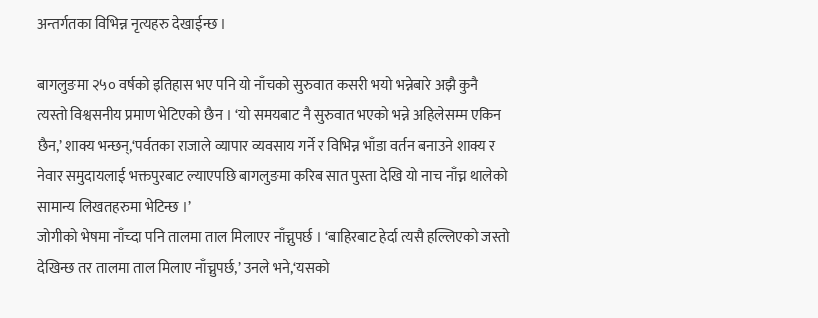अन्तर्गतका विभिन्न नृत्यहरु देखाईन्छ ।

बागलुङमा २५० वर्षको इतिहास भए पनि यो नाँचको सुरुवात कसरी भयो भन्नेबारे अझै कुनै त्यस्तो विश्वसनीय प्रमाण भेटिएको छैन । ‘यो समयबाट नै सुरुवात भएको भन्ने अहिलेसम्म एकिन छैन,’ शाक्य भन्छन्,‘पर्वतका राजाले व्यापार व्यवसाय गर्ने र विभिन्न भाँडा वर्तन बनाउने शाक्य र नेवार समुदायलाई भक्तपुरबाट ल्याएपछि बागलुङमा करिब सात पुस्ता देखि यो नाच नाँच्न थालेको सामान्य लिखतहरुमा भेटिन्छ ।’
जोगीको भेषमा नाँच्दा पनि तालमा ताल मिलाएर नाँच्नुपर्छ । ‘बाहिरबाट हेर्दा त्यसै हल्लिएको जस्तो देखिन्छ तर तालमा ताल मिलाए नाँच्नुपर्छ,’ उनले भने,‘यसको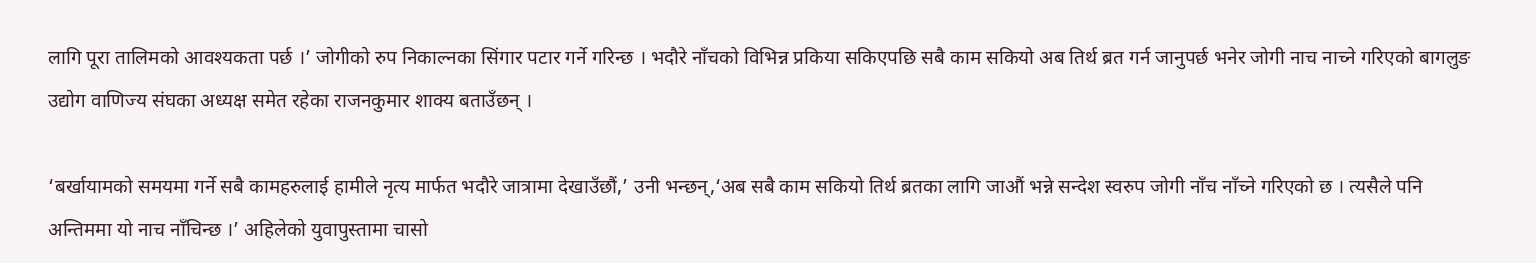लागि पूरा तालिमको आवश्यकता पर्छ ।’ जोगीको रुप निकाल्नका सिंगार पटार गर्ने गरिन्छ । भदौरे नाँचको विभिन्न प्रकिया सकिएपछि सबै काम सकियो अब तिर्थ ब्रत गर्न जानुपर्छ भनेर जोगी नाच नाच्ने गरिएको बागलुङ उद्योग वाणिज्य संघका अध्यक्ष समेत रहेका राजनकुमार शाक्य बताउँछन् ।

‘बर्खायामको समयमा गर्ने सबै कामहरुलाई हामीले नृत्य मार्फत भदौरे जात्रामा देखाउँछौं,’ उनी भन्छन्,‘अब सबै काम सकियो तिर्थ ब्रतका लागि जाऔं भन्ने सन्देश स्वरुप जोगी नाँच नाँच्ने गरिएको छ । त्यसैले पनि अन्तिममा यो नाच नाँचिन्छ ।’ अहिलेको युवापुस्तामा चासो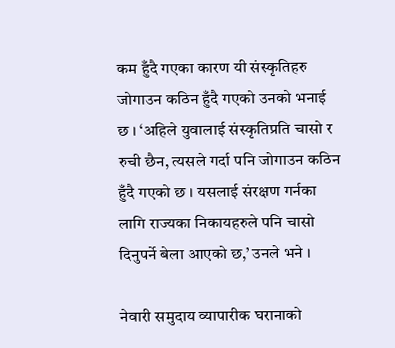कम हुँदै गएका कारण यी संस्कृतिहरु जोगाउन कठिन हुँदै गएको उनको भनाई छ । ‘अहिले युवालाई संस्कृतिप्रति चासो र रुची छैन, त्यसले गर्दा पनि जोगाउन कठिन हुँदै गएको छ । यसलाई संरक्षण गर्नका लागि राज्यका निकायहरुले पनि चासो दिनुपर्ने बेला आएको छ,’ उनले भने ।

नेवारी समुदाय व्यापारीक घरानाको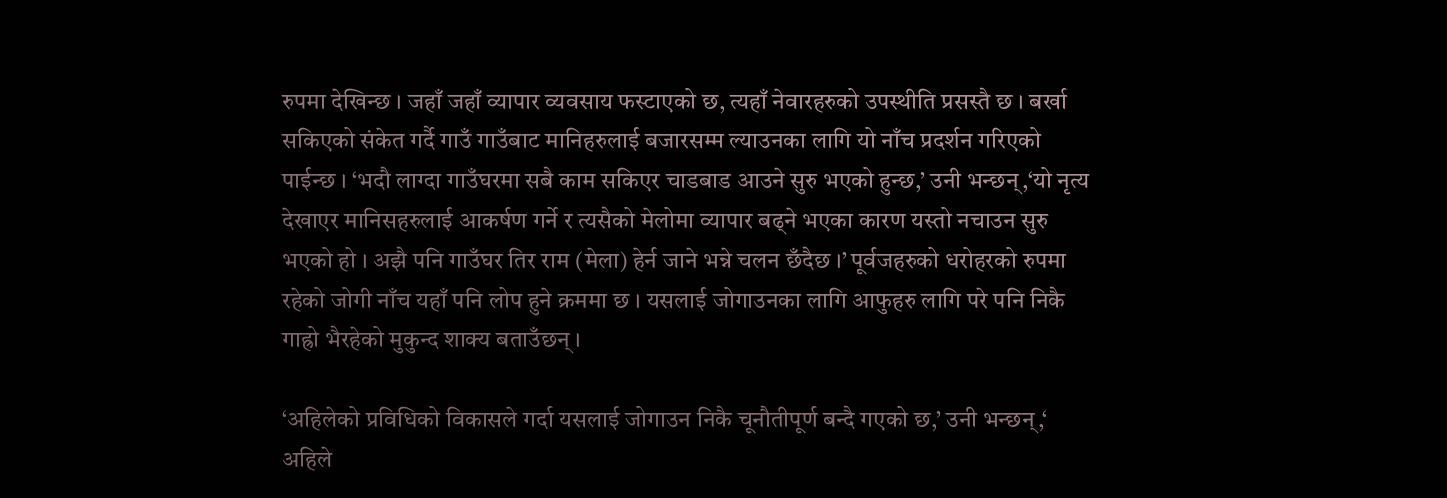रुपमा देखिन्छ । जहाँ जहाँ व्यापार व्यवसाय फस्टाएको छ, त्यहाँ नेवारहरुको उपस्थीति प्रसस्तै छ । बर्खा सकिएको संकेत गर्दै गाउँ गाउँबाट मानिहरुलाई बजारसम्म ल्याउनका लागि यो नाँच प्रदर्शन गरिएको पाईन्छ । ‘भदौ लाग्दा गाउँघरमा सबै काम सकिएर चाडबाड आउने सुरु भएको हुन्छ,’ उनी भन्छन्,‘यो नृत्य देखाएर मानिसहरुलाई आकर्षण गर्ने र त्यसैको मेलोमा व्यापार बढ्ने भएका कारण यस्तो नचाउन सुरु भएको हो । अझै पनि गाउँघर तिर राम (मेला) हेर्न जाने भन्ने चलन छँदैछ ।’ पूर्वजहरुको धरोहरको रुपमा रहेको जोगी नाँच यहाँ पनि लोप हुने क्रममा छ । यसलाई जोगाउनका लागि आफुहरु लागि परे पनि निकै गाह्रो भैरहेको मुकुन्द शाक्य बताउँछन् ।

‘अहिलेको प्रविधिको विकासले गर्दा यसलाई जोगाउन निकै चूनौतीपूर्ण बन्दै गएको छ,’ उनी भन्छन्,‘ अहिले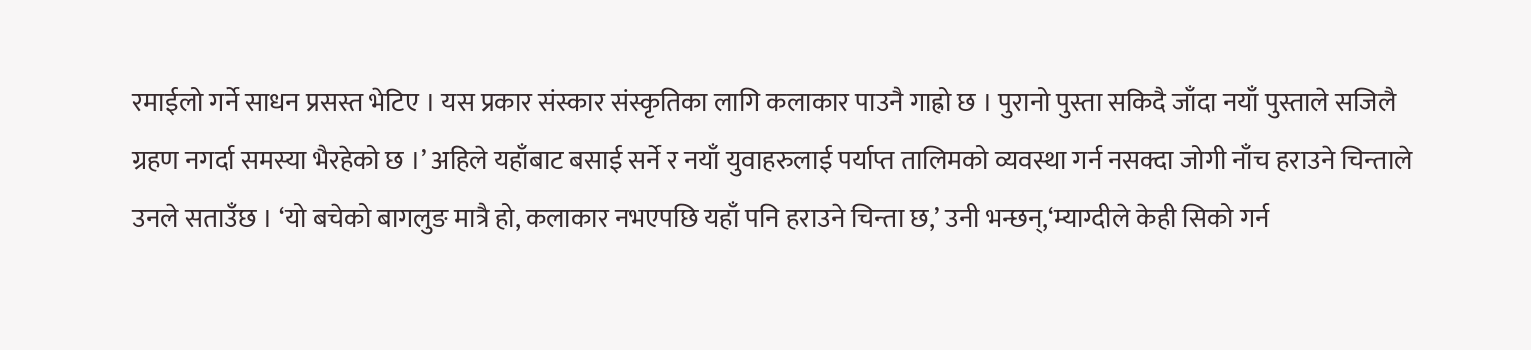रमाईलो गर्ने साधन प्रसस्त भेटिए । यस प्रकार संस्कार संस्कृतिका लागि कलाकार पाउनै गाह्रो छ । पुरानो पुस्ता सकिदै जाँदा नयाँ पुस्ताले सजिलै ग्रहण नगर्दा समस्या भैरहेको छ ।’ अहिले यहाँबाट बसाई सर्ने र नयाँ युवाहरुलाई पर्याप्त तालिमको व्यवस्था गर्न नसक्दा जोगी नाँच हराउने चिन्ताले उनले सताउँछ । ‘यो बचेको बागलुङ मात्रै हो, कलाकार नभएपछि यहाँ पनि हराउने चिन्ता छ,’ उनी भन्छन्,‘म्याग्दीले केही सिको गर्न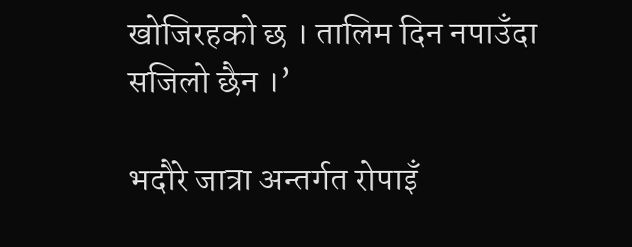खोजिरहको छ । तालिम दिन नपाउँदा सजिलो छैन ।’

भदौरे जात्रा अन्तर्गत रोपाइँ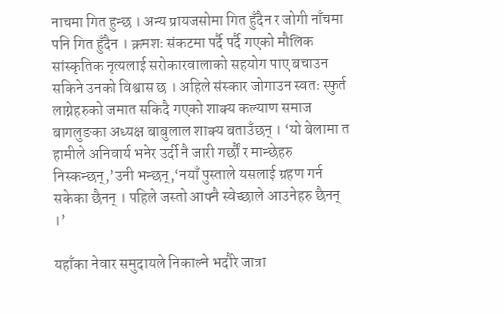नाचमा गित हुन्छ । अन्य प्रायजसोमा गित हुँदैन र जोगी नाँचमा पनि गित हुँदैन । क्रमशः संकटमा पर्दै पर्दै गएको मौलिक सांस्कृतिक नृत्यलाई सरोकारवालाको सहयोग पाए बचाउन सकिने उनको विश्वास छ । अहिले संस्कार जोगाउन स्वतः स्फुर्त लाग्नेहरुको जमात सकिदै गएको शाक्य कल्याण समाज बागलुङका अध्यक्ष बाबुलाल शाक्य बताउँछन् । ‘यो बेलामा त हामीले अनिवार्य भनेर उर्दी नै जारी गर्छौं र मान्छेहरु निस्कन्छन्,’उनी भन्छन्,‘नयाँ पुस्ताले यसलाई ग्रहण गर्न सकेका छैनन् । पहिले जस्तो आफ्नै स्वेच्छाले आउनेहरु छैनन् ।’

यहाँका नेवार समुदायले निकाल्ने भदौरे जात्रा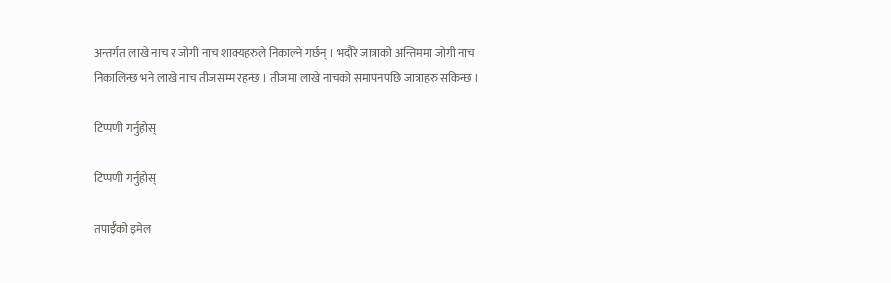अन्तर्गत लाखे नाच र जोगी नाच शाक्यहरुले निकाल्ने गर्छन् । भदौरे जात्राको अन्तिममा जोगी नाच निकालिन्छ भने लाखे नाच तीजसम्म रहन्छ । तीजमा लाखे नाचको समापनपछि जात्राहरु सकिन्छ ।

टिप्पणी गर्नुहोस्

टिप्पणी गर्नुहोस्

तपाईँको इमेल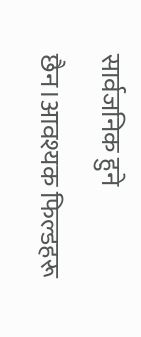सार्वजनिक हुने छैन।आवश्यक फिल्डहरू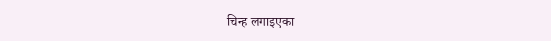चिन्ह लगाइएका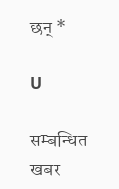छन् *

U

सम्बन्धित खबर